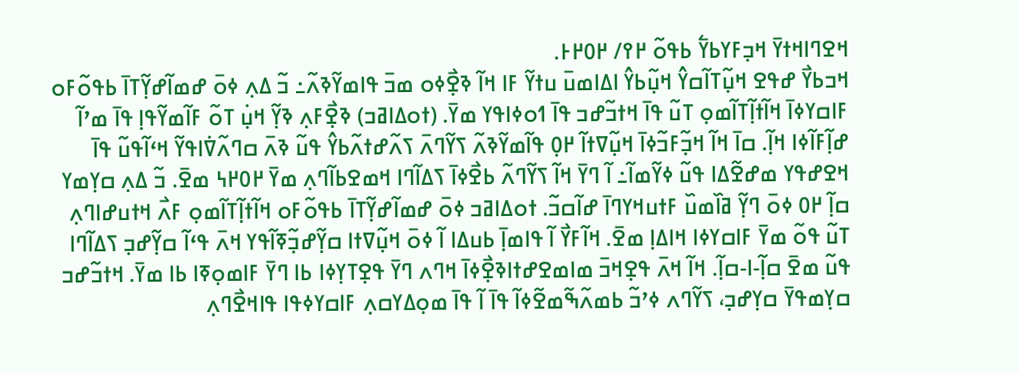ߞߐߣߊߞߙߌ߫ ߞߏ߲ߓߌߕߌ߱ ߕߟߋ߬ ߂߉/ ߂߀߂߅.
ߞߏߕߌ߯ ߝߟߐ ߞߎ߲߬ߠߊ߬ߛߌ߮ ߞߎ߲߬ߕߌ߮ ߊߡߊߘߎ߫ ߎߙߌ߬ ߓߊ ߞߊ߬ ߢߐ߲߯ߦߋ ߘߏ߫ ߟߊߘߌ߬ߢߍ߬߸ ߏ߬ ߡߍ߲ ߦߋ߫ ߝߘߊ߬ߝߌ߲߬ߠߊ߫ ߕߟߋ߬ߓߋ ߓߊߛߌߦߊ߫ ߞߊ߬ߙߊ߲߬ߠߊ߬ߘߋ߲ ߠߎ߬ ߟߊ߫ ߞߙߏ߬ߝߏ ߟߊ߫ ߗߋߦߊߟߌ ߘߌ߫. (ߙߋߡߊߥߏ) ߢߐ߲߯ߓߍ߲ ߢߌ߲߬ ߞߎ߲߭ ߠߋ߬ ߓߊ߬ߘߌ߬ߟߊ߲ ߟߊ߫ ߘߴߊ߬ ߝߊ߲߬ߓߊ߬ߦߊ ߞߊ߲߬. ߛߊ߫ ߞߊ߬ ߞߏ߲߬ߓߏ߬ߦߊ߫ ߞߎ߲߬ߜߙߊ߬ ߂߀߲ ߟߊ߬ߘߌ߬ߢߍ߬ ߖߌ߬ߣߍ߫ ߖߍ߬ߝߙߍ߬ߕߌ߮ ߟߎ߬ ߢߍ߫ ߛߣߍ߬ߜ߭ߊߟߌ߬ ߞߵߊ߬ߟߎ߬ ߟߊ߫ ߞߐߝߟߌ ߘߝߐ߬ߡߊ ߟߎ߬ ߦߌ߬ߘߊ߬߸ ߊ߬ ߣߌ߫ ߞߊ߬ ߖߌ߬ߣߍ߬ ߕߐ߯ߦߊ߫ ߖߡߊ߬ߣߊ ߞߘߐߕߊ߬ߣߍ߲ ߘߌ߫ ߂߀߂߆ ߘߐ߫. ߏ߬ ߡߍ߲ ߛߌ߲ߘߌ ߛߊ߲߬ ߂߀ ߦߋ߫ ߣߌ߲߬ ߥߊ߰ߘߎ߰ ߓߙߎߞߌߣߊ߫ ߝߊ߬ߛߏ߬. ߙߋߡߊߥߏ ߦߋ߫ ߝߘߊ߬ߝߌ߲߬ߠߊ߫ ߕߟߋ߬ߓߋ ߞߊ߬ߙߊ߲߬ߠߊ߬ߘߋ߲ ߓߍ߯ ߞߙߎߝߊߣߍ߲ ߠߎ߬ ߟߋ߬ ߘߌ߫ ߓߊߛߌߦߊ ߞߊߡߊ߲ ߘߐ߫. ߞߊ߬ߓߌ߯ ߊ߬ ߟߊߘߊ߲߫ ߕߎߡߊ ߊ߬ ߦߋ߫ ߞߎ߲߬ߜߙߊ ߛߌ߲߬ߝߏ߲߬ߧߊ߬ߟߌ ߞߍ߫ ߟߵߊ߬ ߛߌ߲߬ߝߏ߲ ߖߡߊ߬ߣߊ ߟߎ߬ ߘߐ߫ ߛߊ߲߬-ߊ-ߛߊ߲߬. ߞߊ߬ ߞߍ߫ ߟߐ߲ߞߏ߫ ߘߊߘߐߝߙߊߢߐ߲߯ߦߊ߫ ߞߣߍ ߣߌ߫ ߟߐ߲ߠߌ߲ߦߊ ߕߊ ߣߌ߫ ߓߊߘߋ߲ߧߊ ߕߊ ߘߌ߫. ߞߙߏ߬ߝߏ ߛߌ߲ߘߟߌ߫ ߛߌ߲ߝߏ߲، ߖߌ߬ߣߍ ߦߴߏ߬ ߕߘߍ߬ߒ߬ߘߐ߬ߦߊ߬ ߟߊ߫ ߊ߬ ߟߊ߫ ߘߋ߲ߡߌߛߍ߲ ߓߊߛߌߦߟߊ ߟߊߞߐ߯ߣߍ߲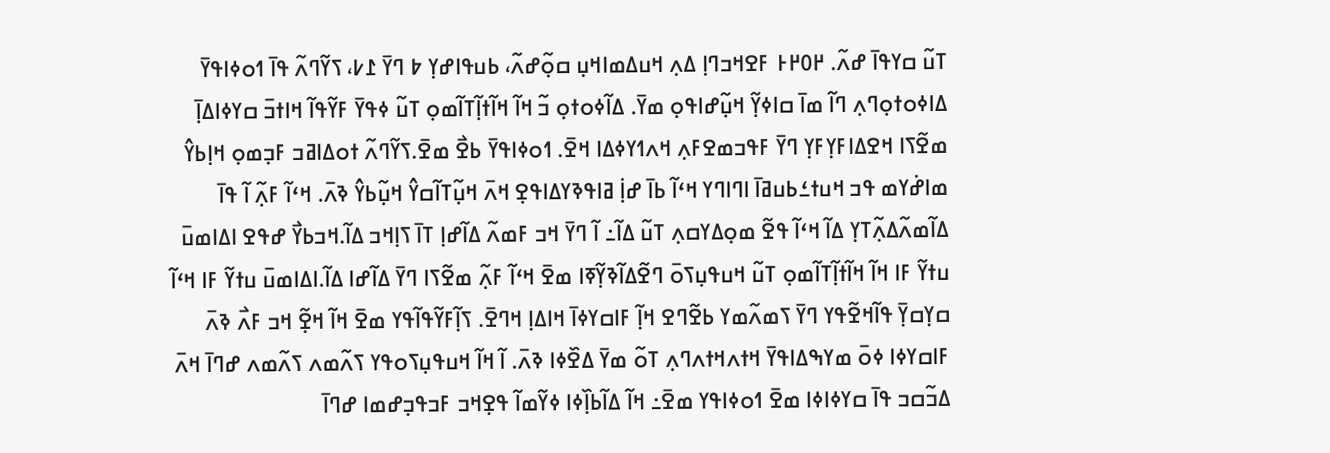ߠߎ߬ ߛߌߟߊ߫ ߝߍ߬. ߂߀߂߅ ߓߐߞߏߣߊ߲ ߡߍ߲ ߞߎߡߘߊߞߎ߲ ߛߋ߲߬ߝߍ߬، ߕߎߟߊߝߌ߲ ߈ ߣߌ߫ ߁߇، ߖߌ߬ߣߍ߬ ߟߊ߫ ߗߋߦߊߟߌ߫ ߡߊߦߋߙߋ߲ߣߍ߲ ߣߊ߬ ߘߊ߫ ߛߊߦߌ߲߬ ߞߎ߲߬ߝߊߟߋ߲ ߘߌ߫. ߡߊ߬ߦߋߙߋ߲ ߏ߬ ߞߊ߬ ߞߊ߬ߙߊ߲߬ߠߊ߬ߘߋ߲ ߠߎ߬ ߦߟߌ߫ ߓߌ߬ߟߊ߬ ߞߊߙߏ߫ ߛߌߦߊߡߊ߲߫ ߘߐ߬ߖߊ ߞߐߡߊߓߌ߲ߓߌ߲ ߣߌ߫ ߓߟߏߘߐߓߍ߲ ߞߍߗߌߦߡߊ ߞߐ߫. ߗߋߦߊߟߌ߫ ߕߐ߯ ߘߐ߫.ߖߌ߬ߣߍ߬ ߙߋߡߊߥߏ ߓߏ߲ߘߋ߲ ߞߊ߲ߕߌ߮ ߘߊߝ߭ߌߘ ߟߏ ߞߎߙߑߕߎߥߊ߫ ߊߣߊߣߌ ߞߵߊ߬ ߕߊ߫ ߝߊ߲߭ ߥߊߟߢߌߡߊߟߐ߲ ߞߍ߫ ߞߎ߲߬ߠߊ߬ߛߌ߮ ߞߎ߲߬ߕߌ߮ ߢߍ߫. ߞߵߊ߬ ߓߍ߲߬ ߊ߬ ߟߊ߫ ߡߊ߬ߘߍ߬ߡߍ߲߬ߠߌ߲ ߡߊ߬ ߞߵߊ߬ ߟߐ߬ ߘߋ߲ߡߌߛߍ߲ ߠߎ߬ ߡߊ߬߸ ߊ߬ ߣߌ߫ ߞߏ ߓߘߍ߬ ߡߊ߬ߝߊ߲ ߠߊ߫ ߖߊ߲ߞߏ ߡߊ߬.ߞߏߕߌ߯ ߝߟߐ ߊߡߊߘߎ߫ ߎߙߌ߬ ߓߊ ߞߊ߬ ߞߊ߬ߙߊ߲߬ߠߊ߬ߘߋ߲ ߠߎ߬ ߞߎߟߎ߲ߖߋ߫ ߣߐ߬ߡߊ߬ߢߌ߲߬ߧߊ ߘߐ߫ ߞߵߊ߬ ߓߍ߲߬ ߘߐ߬ߖߊ ߣߌ߫ ߡߊ߬ߝߊ ߡߊ߬.ߊߡߊߘߎ߫ ߎߙߌ߬ ߓߊ ߞߵߊ߬ ߛߌ߲ߛߌ߲߫ ߟߊ߬ߞߐ߬ߟߌ ߣߌ߫ ߖߘߍ߬ߘߌ ߕߐ߬ߣߐ ߞߊ߲߬ ߓߊߛߌߦߊ߫ ߞߊߡߊ߲ ߞߣߐ߫. ߖߊ߲߬ߓߌ߬ߟߊ߬ߟߌ ߘߐ߫ ߞߊ߬ ߞߐ߲߬ ߞߏ ߓߍ߯ ߢߍ߫ ߓߊߛߌߦߊ ߦߋ߫ ߘߌߒߡߊߟߌ߫ ߞߙߍߞߙߍߣߍ߲ ߠߋ߬ ߘߌ߫ ߡߐ߰ߦߊ ߢߍ߫. ߊ߬ ߞߊ߬ ߞߎߟߎ߲ߖߋߟߌ ߖߍ߬ߘߍ ߖߍ߬ߘߍ ߝߣߊ߫ ߞߍ߫ ߡߏ߬ߛߏ ߟߊ߫ ߛߌߦߊߦߊ ߘߐ߫ ߗߋߦߊߟߌ ߘߐ߫߸ ߞߊ߬ ߡߊ߬ߕߊ߲߰ߦߊ ߦߌ߬ߘߊ߬ ߟߐ߲ߞߏ ߓߏߟߏ߲ߝߘߊ ߝߣߊ߫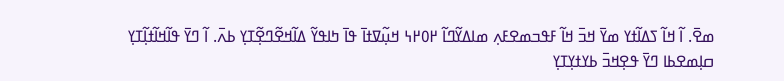ߘߐ߫. ߊ߬ ߞߊ߬ ߖߡߊ߬ߙߌ ߘߌ߫ ߞߏ߫ ߞߊ߬ ߓߟߏߘߐߓߍ߲ ߘߊߡߌ߬ߣߊ߬ ߂߀߂߆ ߞߎ߲߬ߜߙߊ߫ ߟߊ߫ ߤߊߟߌ߬ ߡߊ߬ߞߐ߬ߣߐ߲߬ߠߌ߲ ߕߍ߫. ߊ߬ ߣߌ߫ ߟߊ߬ߞߊ߬ߙߊ߲߬ߠߌ߲ ߛߊ߲ߘߐߕߊ ߣߌ߫ ߟߐ߲ߞߏ߫ ߕߌߙߌ߲ߠߌ߲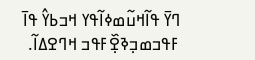ߣߌ߫ ߟߊ߬ߞߎ߬ߘߦߊ߬ߟߌ ߞߏߕߌ߮ ߟߊ߫ ߓߟߏߘߏ߲ߢߐ߲߰ߓߟߏ ߞߣߐߡߊ߬.